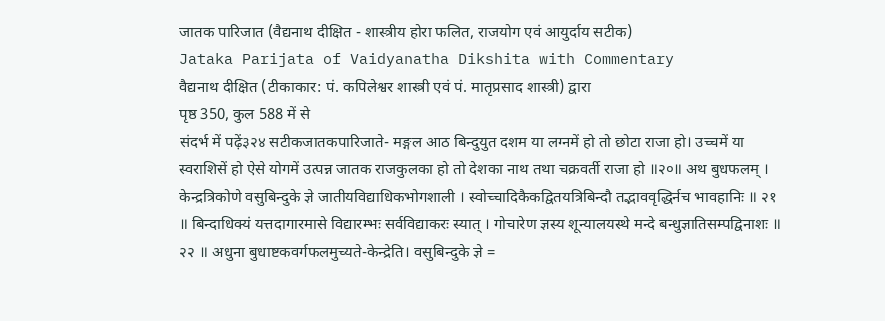जातक पारिजात (वैद्यनाथ दीक्षित - शास्त्रीय होरा फलित, राजयोग एवं आयुर्दाय सटीक)
Jataka Parijata of Vaidyanatha Dikshita with Commentary
वैद्यनाथ दीक्षित (टीकाकार: पं. कपिलेश्वर शास्त्री एवं पं. मातृप्रसाद शास्त्री) द्वारा
पृष्ठ 350, कुल 588 में से
संदर्भ में पढ़ें३२४ सटीकजातकपारिजाते- मङ्गल आठ बिन्दुयुत दशम या लग्नमें हो तो छोटा राजा हो। उच्चमें या स्वराशिसें हो ऐसे योगमें उत्पन्न जातक राजकुलका हो तो देशका नाथ तथा चक्रवर्ती राजा हो ॥२०॥ अथ बुधफलम् । केन्द्रत्रिकोणे वसुबिन्दुके ज्ञे जातीयविद्याधिकभोगशाली । स्वोच्चादिकैकद्वितयत्रिबिन्दौ तद्भाववृद्धिर्नच भावहानिः ॥ २१ ॥ बिन्दाधिक्यं यत्तदागारमासे विद्यारम्भः सर्वविद्याकरः स्यात् । गोचारेण ज्ञस्य शून्यालयस्थे मन्दे बन्धुज्ञातिसम्पद्विनाशः ॥ २२ ॥ अधुना बुधाष्टकवर्गफलमुच्यते-केन्द्रेति। वसुबिन्दुके ज्ञे =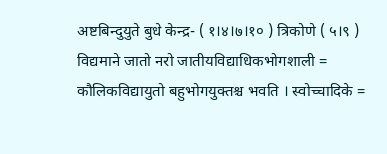अष्टबिन्दुयुते बुधे केन्द्र- ( १।४।७।१० ) त्रिकोणे ( ५।९ ) विद्यमाने जातो नरो जातीयविद्याधिकभोगशाली = कौलिकविद्यायुतो बहुभोगयुक्तश्च भवति । स्वोच्चादिके =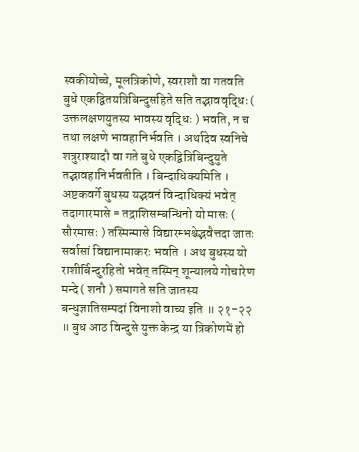स्वकीयोच्चे, मूलत्रिकोणे, स्वराशौ वा गतवति बुधे एकद्वितयत्रिबिन्दुसहिते सति तद्भाववृद्धिः ( उक्तलक्षणयुतस्य भावस्य वृद्धिः ) भवति, न च तथा लक्षणे भावहानिर्भवति । अर्थादेव स्वनिचे शत्रुराश्यादौ वा गते बुधे एकद्वित्रिबिन्दुयुते तद्भावहानिर्भवतीति । बिन्दाधिक्यमिति । अष्टकवर्गे बुधस्य यद्भवनं विन्दाधिक्यं भवेत् तदागारमासे = तद्राशिसम्बन्धिनो यो मासः ( सौरमासः ) तस्मिन्मासे विद्यारम्भश्चेद्भवैत्तदा जातः सर्वासां विद्यानामाकरः भवति । अथ बुधस्य यो राशीर्बिन्दुरहितो भवेत् तस्मिन् शून्यालये गोचारेण मन्दे ( शनौ ) समागते सति जातस्य बन्धुज्ञातिसम्पदां विनाशो वाच्य इति ॥ २१-२२ ॥ बुध आठ विन्दुसे युक्त केन्द्र या त्रिकोणमें हो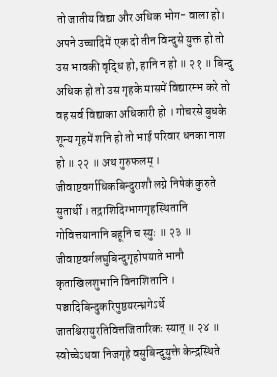तो जातीय विद्या और अधिक भोग- वाला हो। अपने उच्चादिमें एक दो तीन विन्दुसे युक्त हो तो उस भावकी वृद्धि हो, हानि न हो ॥ २१ ॥ बिन्दु अधिक हो तो उस गृहके मासमें विद्यारम्भ करे तो वह सर्व विद्याका अधिकारी हो । गोचरसे बुधके शून्य गृहमें शनि हो तो भाई परिवार धनका नाश हो ॥ २२ ॥ अथ गुरुफलम् । जीवाष्टवर्गाधिकबिन्दुराशौ लग्ने निषेकं कुरुते सुतार्थी । तद्राशिदिग्भागगृहस्थितानि गोवित्तयानानि बहूनि च स्युः ॥ २३ ॥ जीवाष्टवर्गलघुबिन्दुगृहोपयाते भानौ कृताखिलशुभानि विनाशितानि । पञ्चादिबिन्दुकरिपुष्ठयरन्ध्रगेऽर्थे जातश्चिरायुरतिवित्तजितारिकः स्यात् ॥ २४ ॥ स्वोच्चेऽथवा निजगृहे वसुबिन्दुयुक्ते केन्द्रस्थिते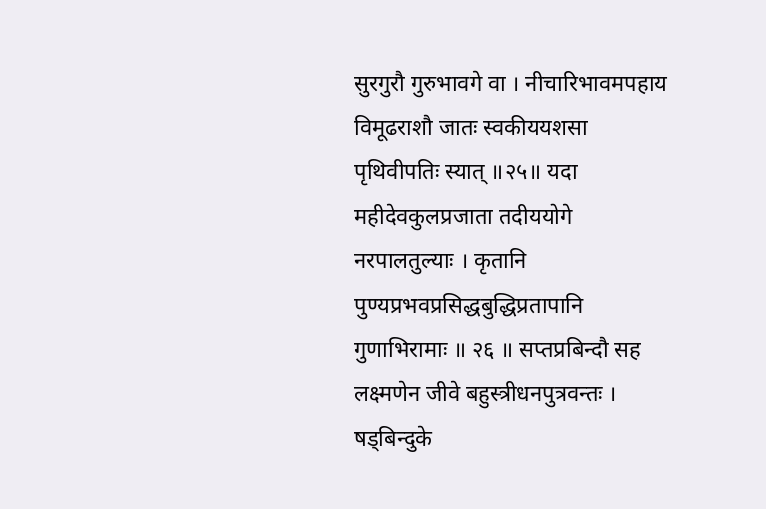सुरगुरौ गुरुभावगे वा । नीचारिभावमपहाय विमूढराशौ जातः स्वकीययशसा पृथिवीपतिः स्यात् ॥२५॥ यदा महीदेवकुलप्रजाता तदीययोगे नरपालतुल्याः । कृतानि पुण्यप्रभवप्रसिद्धबुद्धिप्रतापानि गुणाभिरामाः ॥ २६ ॥ सप्तप्रबिन्दौ सह लक्ष्मणेन जीवे बहुस्त्रीधनपुत्रवन्तः । षड्बिन्दुके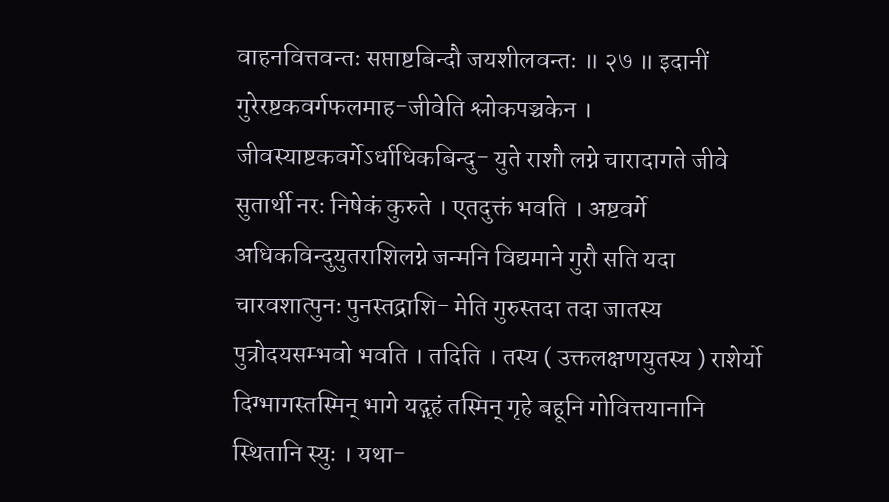वाहनवित्तवन्तः सप्ताष्टबिन्दौ जयशीलवन्तः ॥ २७ ॥ इदानीं गुरेरष्टकवर्गफलमाह-जीवेति श्लोकपञ्चकेन । जीवस्याष्टकवर्गेऽर्धाधिकबिन्दु- युते राशौ लग्ने चारादागते जीवे सुतार्थी नरः निषेकं कुरुते । एतदुक्तं भवति । अष्टवर्गे अधिकविन्दुयुतराशिलग्ने जन्मनि विद्यमाने गुरौ सति यदा चारवशात्पुनः पुनस्तद्राशि- मेति गुरुस्तदा तदा जातस्य पुत्रोदयसम्भवो भवति । तदिति । तस्य ( उक्तलक्षणयुतस्य ) राशेर्यो दिग्भागस्तस्मिन् भागे यद्गृहं तस्मिन् गृहे बहूनि गोवित्तयानानि स्थितानि स्युः । यथा-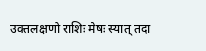उक्तलक्षणो राशिः मेषः स्यात् तदा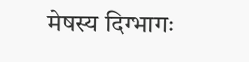मेषस्य दिग्भागः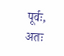पूर्वः, अतः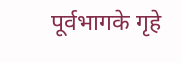पूर्वभागके गृहे